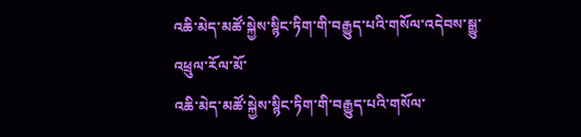འཆི་མེད་མཚོ་སྐྱེས་སྙིང་ཏིག་གི་བརྒྱུད་པའི་གསོལ་འདེབས་སྒྱུ་འཕྲུལ་རོལ་མོ་
འཆི་མེད་མཚོ་སྐྱེས་སྙིང་ཏིག་གི་བརྒྱུད་པའི་གསོལ་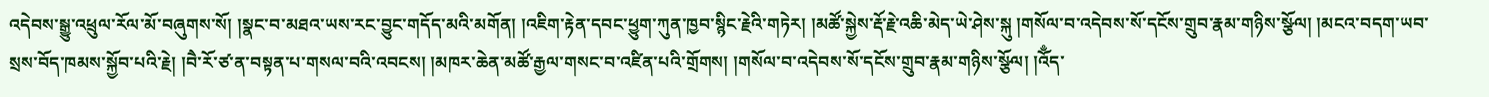འདེབས་སྒྱུ་འཕྲུལ་རོལ་མོ་བཞུགས་སོ། །སྣང་བ་མཐའ་ཡས་རང་བྱུང་གདོད་མའི་མགོན། །འཇིག་རྟེན་དབང་ཕྱུག་ཀུན་ཁྱབ་སྙིང་རྗེའི་གཏེར། །མཚོ་སྐྱེས་རྡོ་རྗེ་འཆི་མེད་ཡེ་ཤེས་སྐུ །གསོལ་བ་འདེབས་སོ་དངོས་གྲུབ་རྣམ་གཉིས་སྩོལ། །མངའ་བདག་ཡབ་སྲས་བོད་ཁམས་སྐྱོབ་པའི་རྗེ། །བཻ་རོ་ཙ་ན་བསྟན་པ་གསལ་བའི་འབངས། །མཁར་ཆེན་མཚོ་རྒྱལ་གསང་བ་འཛིན་པའི་གྲོགས། །གསོལ་བ་འདེབས་སོ་དངོས་གྲུབ་རྣམ་གཉིས་སྩོལ། །འོྃད་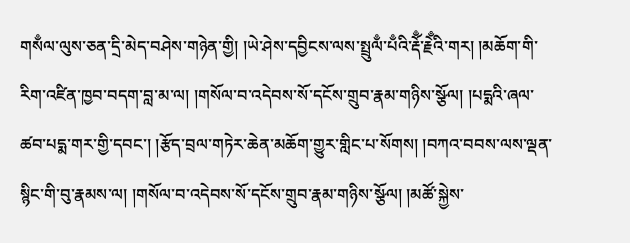གསྃལ་ལུས་ཅན་དྲི་མེད་བཤེས་གཉེན་གྱི། །ཡེ་ཤེས་དབྱིངས་ལས་སྤྲུལྃ་པྃའི་རྡོྃ་རྗེྃའི་གར། །མཆོག་གི་རིག་འཛིན་ཁྱབ་བདག་བླ་མ་ལ། །གསོལ་བ་འདེབས་སོ་དངོས་གྲུབ་རྣམ་གཉིས་སྩོལ། །པདྨའི་ཞལ་ཚབ་པདྨ་གར་གྱི་དབང་། །རྩོད་བྲལ་གཏེར་ཆེན་མཆོག་གྱུར་གླིང་པ་སོགས། །བཀའ་བབས་ལས་ལྡན་སྙིང་གི་བུ་རྣམས་ལ། །གསོལ་བ་འདེབས་སོ་དངོས་གྲུབ་རྣམ་གཉིས་སྩོལ། །མཚོ་སྐྱེས་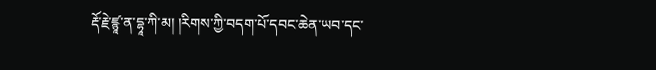རྡོ་རྗེ་ཛྙཱ་ན་དྷཱ་ཀི་མ། །རིགས་ཀྱི་བདག་པོ་དབང་ཆེན་ཡབ་དང་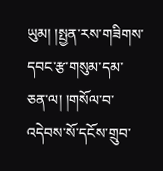ཡུམ། །སྤྱན་རས་གཟིགས་དབང་རྩ་གསུམ་དམ་ཅན་ལ། །གསོལ་བ་འདེབས་སོ་དངོས་གྲུབ་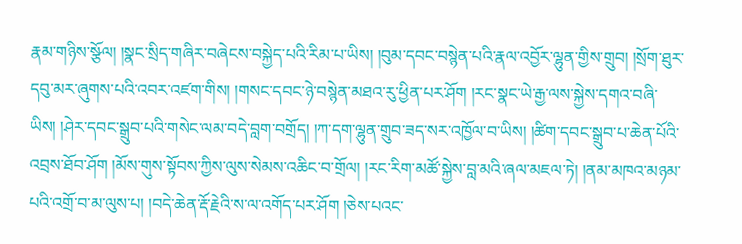རྣམ་གཉིས་སྩོལ། །སྣང་སྲིད་གཞིར་བཞེངས་བསྐྱེད་པའི་རིམ་པ་ཡིས། །བུམ་དབང་བསྙེན་པའི་རྣལ་འབྱོར་ལྷུན་གྱིས་གྲུབ། །སྲོག་ཐུར་དབུ་མར་ཞུགས་པའི་འབར་འཛག་གིས། །གསང་དབང་ཉེ་བསྙེན་མཐའ་རུ་ཕྱིན་པར་ཤོག །རང་སྣང་ཡེ་རྒྱ་ལས་སྐྱེས་དགའ་བཞི་ཡིས། །ཤེར་དབང་སྒྲུབ་པའི་གསེང་ལམ་བདེ་བླག་བགྲོད། །ཀ་དག་ལྷུན་གྲུབ་ཟད་སར་འཁྱོལ་བ་ཡིས། །ཚིག་དབང་སྒྲུབ་པ་ཆེན་པོའི་འབྲས་ཐོབ་ཤོག །མོས་གུས་སྟོབས་ཀྱིས་ལུས་སེམས་འཆིང་བ་གྲོལ། །རང་རིག་མཚོ་སྐྱེས་བླ་མའི་ཞལ་མཇལ་ཏེ། །ནམ་མཁའ་མཉམ་པའི་འགྲོ་བ་མ་ལུས་པ། །བདེ་ཆེན་རྡོ་རྗེའི་ས་ལ་འགོད་པར་ཤོག །ཅེས་པའང་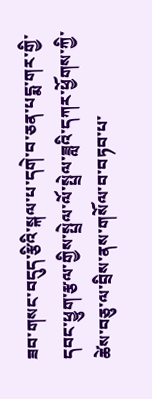ཟབ་གསང་བདུད་རྩིའི་སྐལ་པ་དགེ་བ་ཅན་པདྨ་གར་གྱི་དབང་ཕྱུག་རྩལ་གྱིས་སྤྲེལ་ལོ་སྤྲེལ་ཟླའི་དཀར་ཕྱོགས་ཀྱི་ཚེས་བཅུ་ལ་བྲིས་ནས་གསོལ་བ་བཏབ་པ་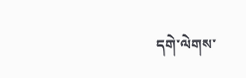དགེ་ལེགས་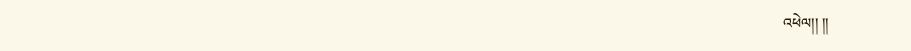འཕེལ།། །།